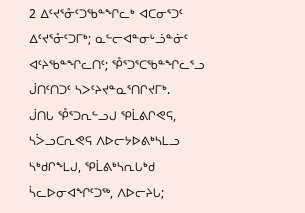2 ᐃᑦᔪᕐᓁᑦᑐᖃᓐᖏᓚᒃ ᐊᑕᓂᕐᑐᑦ ᐃᑦᔪᕐᓁᑦᑐᒥᒃ; ᓇᓪᓕᐊᓐᓂᒡᓘᓐᓃᑦ ᐊᑦᔨᖃᓐᖏᓚᑎᑦ; ᕾᕐᑐᕐᑕᖃᓐᖏᓚᕐᓗ ᒎᑎᑦᑎᑐᑦ ᓴᐳᑦᔨᔪᓐᓇᕐᑎᒋᔪᒥᒃ.
ᒎᑎᒐ ᕾᕐᑐᕆᓪᓗᒍ ᕿᒫᕕᒋᕙᕋ, ᓴᐴᓗᑕᕆᕙᕋ ᐱᐅᓕᔭᐅᕕᒃᓴᒪᓗ ᓴᒃᑯᒋᖕᒪᒍ, ᕿᒫᕕᒃᓴᕆᒐᒃᑯ ᓵᓚᐅᓂᐊᖏᑦᑐᖅ, ᐱᐅᓕᔨᒐ;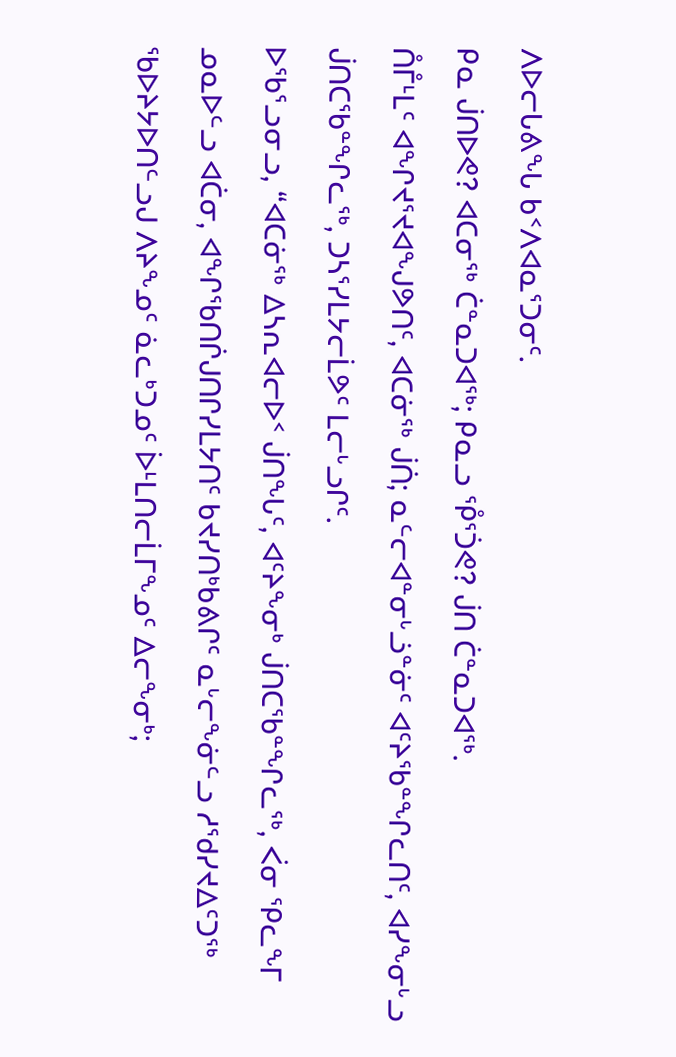ᐱᐅᓕᒐᕕᖓ ᑲᑉᐱᐊᓇᕐᑐᓂᑦ.
ᑭᓇ ᒎᑎᐅᕙ? ᐊᑕᓂᖅ ᑖᓐᓇᑐᐊᖅ; ᑭᓇᓗ ᕾᕐᑑᕙ? ᒎᑎ ᑖᓐᓇᑐᐊᖅ.
ᑍᒤᒻᒪᑦ ᐊᖏᔪᕐᔪᐊᖑᕗᑎᑦ, ᐊᑕᓃᖅ ᒎᑏ; ᓇᓪᓕᐊᓐᓂᒡᓘᓐᓃᑦ ᐊᑦᔨᖃᓐᖏᓚᑎᑦ, ᐊᓯᖕᓂᒡᓗ ᒎᑎᑕᖃᓐᖏᓚᖅ, ᑐᓴᕐᓯᒪᔭᓕᒫᕗᑦ ᒪᓕᒡᓗᒋᑦ.
ᐅᖃᕐᓗᓂᓗ, “ᐊᑕᓃᖅ ᐃᓴᕆᐊᓕᐅᑉ ᒎᑎᖓᑦ, ᐊᑦᔨᖕᓂᒃ ᒎᑎᑕᖃᓐᖏᓚᖅ, ᐹᓂ ᕿᓚᖕᒥ ᓄᓇᐅᓪᓗ ᐊᑖᓂ, ᐊᖏᖃᑎᒌᒍᑎᒋᓯᒪᔭᑎᑦ ᑲᔪᓯᑎᒃᑲᕕᒋᑦ ᓇᒡᓕᖕᓃᓪᓗ ᓱᖁᓯᔪᐃᑦᑐᖅ ᖃᐅᔨᔭᐅᑎᓪᓗᒍ ᐱᔨᖕᓄᑦ ᓈᓚᒃᑐᓄᑦ ᐆᒻᒪᑎᓕᒫᒥᖕᓄᑦ ᐃᓕᖕᓂᒃ;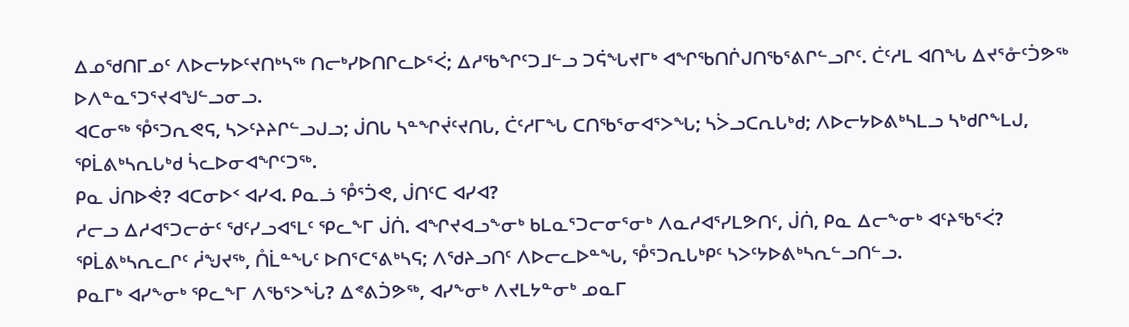ᐃᓄᖁᑎᒥᓄᑦ ᐱᐅᓕᔭᐅᑦᔪᑎᒃᓴᖅ ᑎᓕᒃᓯᐅᑎᒋᓚᐅᕐᐹ; ᐃᓱᖃᖏᑦᑐᒧᓪᓗ ᑐᕌᖓᔪᒥᒃ ᐊᖏᖃᑎᒌᒍᑎᖃᕐᕕᒋᓪᓗᒋᑦ. ᑖᑦᓱᒪ ᐊᑎᖓ ᐃᔪᕐᓁᑦᑑᕗᖅ ᐅᐱᓐᓇᕐᑐᕐᔪᐊᖑᓪᓗᓂᓗ.
ᐊᑕᓂᖅ ᕾᕐᑐᕆᕙᕋ, ᓴᐳᑦᔨᔨᒋᓪᓗᒍᓗ; ᒎᑎᒐ ᓴᓐᖏᔫᑦᔪᑎᒐ, ᑖᑦᓱᒥᖓ ᑕᑎᖃᕐᓂᐊᕐᐳᖓ; ᓴᐴᓗᑕᕆᒐᒃᑯ; ᐱᐅᓕᔭᐅᕕᒃᓴᒪᓗ ᓴᒃᑯᒋᖕᒪᒍ, ᕿᒫᕕᒃᓴᕆᒐᒃᑯ ᓵᓚᐅᓂᐊᖏᑦᑐᖅ.
ᑭᓇ ᒎᑎᐅᕚ? ᐊᑕᓂᐅᑉ ᐊᓯᐊ. ᑭᓇᓘ ᕾᕐᑑᕙ, ᒎᑎᑦᑕ ᐊᓯᐊ?
ᓱᓕᓗ ᐃᓱᐊᕐᑐᓕᓃᑦ ᖁᑦᓯᓗᐊᕐᒪᑦ ᕿᓚᖕᒥ ᒎᑏ. ᐊᖏᔪᐊᓗᖕᓂᒃ ᑲᒪᓇᕐᑐᓕᓂᕐᓂᒃ ᐱᓇᓱᐊᕐᓯᒪᕗᑎᑦ, ᒎᑏ, ᑭᓇ ᐃᓕᖕᓂᒃ ᐊᑦᔨᖃᕐᐹ?
ᕿᒫᕕᒃᓴᕆᓚᒋᑦ ᓲᖑᔪᖅ, ᑍᒫᓐᖓᑦ ᐅᑎᕐᑕᕐᕕᒃᓴᕋ; ᐱᖁᔨᓗᑎᑦ ᐱᐅᓕᓚᐅᓐᖓ, ᕾᕐᑐᕆᒐᒃᑭᑦ ᓴᐳᑦᔭᐅᕕᒃᓴᕆᓪᓗᑎᓪᓗ.
ᑭᓇᒥᒃ ᐊᓯᖕᓂᒃ ᕿᓚᖕᒥ ᐱᖃᕐᐳᖔ? ᐃᕝᕕᑑᕗᖅ, ᐊᓯᖕᓂᒃ ᐱᔪᒪᔭᓐᓂᒃ ᓄᓇᒥ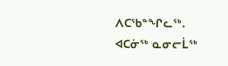ᐱᑕᖃᓐᖏᓚᖅ.
ᐊᑕᓃᖅ ᓇᓂᓕᒫᖅ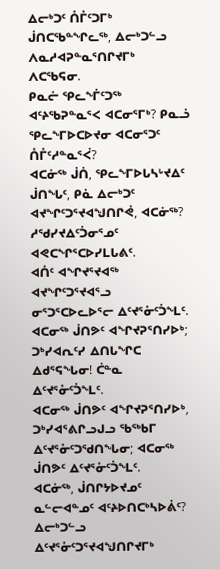ᐃᓕᒃᑐᑦ ᑍᒤᑦᑐᒥᒃ ᒎᑎᑕᖃᓐᖏᓚᖅ, ᐃᓕᒃᑐᓪᓗ ᐱᓇᓱᐊᕈᓐᓇᕐᑎᒋᔪᒥᒃ ᐱᑕᖃᕋᓂ.
ᑭᓇᓖ ᕿᓚᖕᒦᑦᑐᖅ ᐊᑦᔨᖃᕈᓐᓇᕐᐸ ᐊᑕᓂᕐᒥᒃ? ᑭᓇᓘ ᕿᓚᖕᒥᐅᑕᐅᔪᓂ ᐊᑕᓂᕐᑐᑦ ᑍᒤᑦᓱᓐᓇᕐᐹ?
ᐊᑕᓃᖅ ᒎᑏ, ᕿᓚᖕᒥᐅᒐᓴᒡᔪᐃᑦ ᒎᑎᖓᑦ, ᑭᓈ ᐃᓕᒃᑐᑦ ᐊᔪᖏᑦᑐᕐᔪᐊᖑᑎᒋᕚ, ᐊᑕᓃᖅ? ᓱᖁᓯᔪᐃᑦᑑᓂᕐᓄᑦ ᐊᕙᑕᖏᕐᑕᐅᓯᒪᒐᕕᑦ.
ᐊᑏᑦ ᐊᖏᔪᕐᔪᐊᖅ ᐊᔪᖏᑦᑐᕐᔪᐊᕐᓗ ᓂᕐᑐᕐᑕᐅᓚᐅᕐᓕ ᐃᑦᔪᕐᓁᑦᑑᖕᒪᑦ.
ᐊᑕᓂᖅ ᒎᑎᕗᑦ ᐊᖏᔪᕈᕐᑎᓯᐅᒃ; ᑐᒃᓯᐊᕆᑦᓯ ᐃᑎᒐᖏᑕ ᐃᑯᕐᕋᖓᓂ! ᑖᓐᓇ ᐃᑦᔪᕐᓁᑦᑑᖕᒪᑦ.
ᐊᑕᓂᖅ ᒎᑎᕗᑦ ᐊᖏᔪᕈᕐᑎᓯᐅᒃ, ᑐᒃᓯᐊᕐᕕᒋᓗᒍᓗ ᖃᖅᑲᒥ ᐃᑦᔪᕐᓁᑦᑐᖁᑎᖓᓂ; ᐊᑕᓂᖅ ᒎᑎᕗᑦ ᐃᑦᔪᕐᓁᑦᑑᖕᒪᑦ.
ᐊᑕᓃᖅ, ᒎᑎᒋᔭᐅᔪᓄᑦ ᓇᓪᓕᐊᓐᓄᑦ ᐊᑦᔨᐅᑎᑕᒃᓴᐅᕖᑦ? ᐃᓕᒃᑐᓪᓗ ᐃᑦᔪᕐᓁᑦᑐᕐᔪᐊᖑᑎᒋᔪᒥᒃ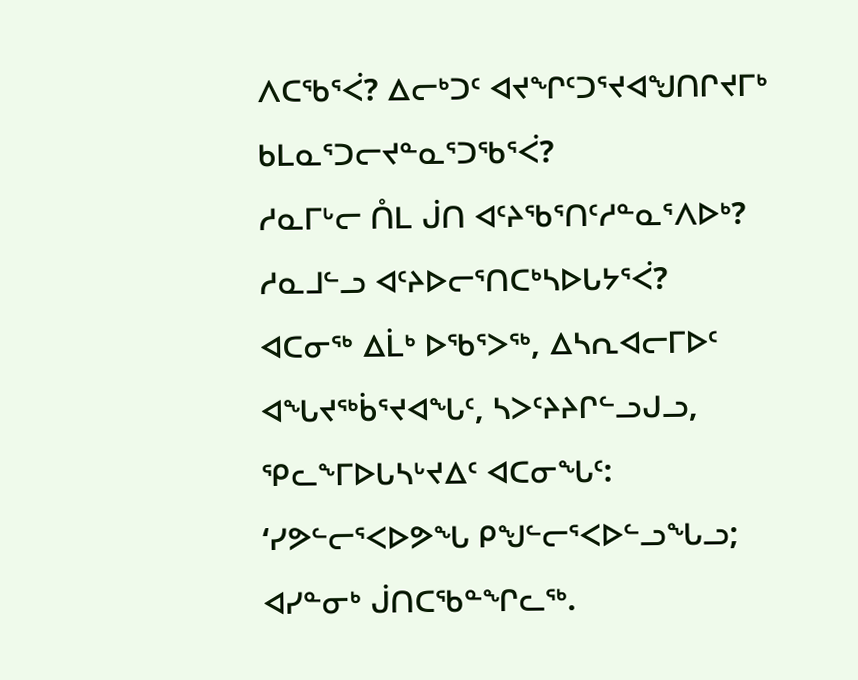ᐱᑕᖃᕐᐹ? ᐃᓕᒃᑐᑦ ᐊᔪᖏᑦᑐᕐᔪᐊᖑᑎᒋᔪᒥᒃ ᑲᒪᓇᕐᑐᓕᔪᓐᓇᕐᑐᖃᕐᐹ?
ᓱᓇᒥᒡᓕ ᑍᒪ ᒎᑎ ᐊᑦᔨᖃᕐᑎᑦᓱᓐᓇᕐᐱᐅᒃ? ᓱᓇᒧᓪᓗ ᐊᑦᔨᐅᓕᕐᑎᑕᒃᓴᐅᒐᔭᕐᐹ?
ᐊᑕᓂᖅ ᐃᒫᒃ ᐅᖃᕐᐳᖅ, ᐃᓴᕆᐊᓕᒥᐅᑦ ᐊᖓᔪᖅᑳᕐᔪᐊᖓᑦ, ᓴᐳᑦᔨᔨᒋᓪᓗᒍᓗ, ᕿᓚᖕᒥᐅᒐᓴᒡᔪᐃᑦ ᐊᑕᓂᖓᑦ: ‘ᓯᕗᓪᓕᕐᐸᐅᕗᖓ ᑭᖑᓪᓕᕐᐸᐅᓪᓗᖓᓗ; ᐊᓯᓐᓂᒃ ᒎᑎᑕᖃᓐᖏᓚᖅ.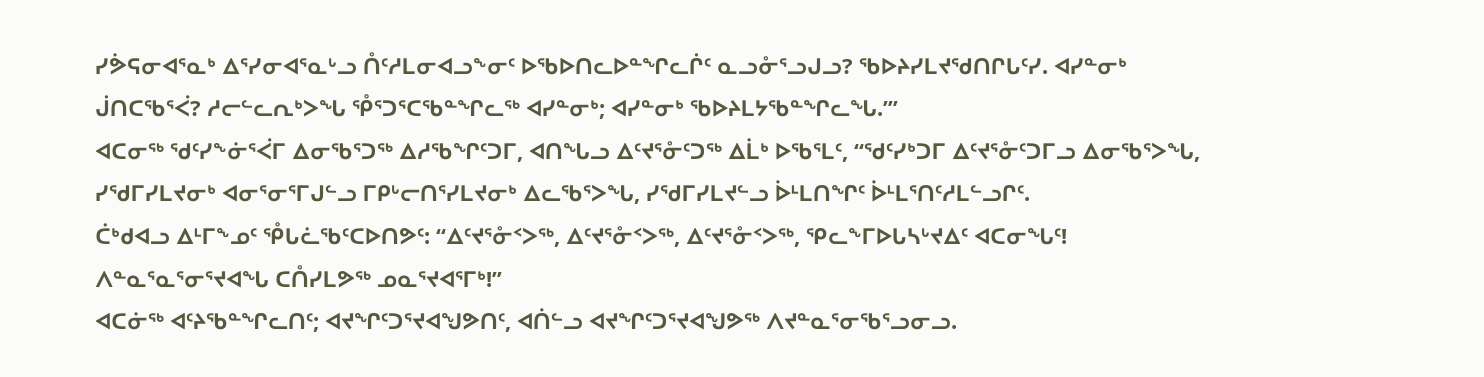ᓯᕘᕋᓂᐊᕐᓇᒃ ᐃᕐᓯᓂᐊᕐᓇᒡᓗ ᑍᑦᓱᒪᓂᐊᓗᖕᓂᑦ ᐅᖃᐅᑎᓚᐅᓐᖏᓚᒌᑦ ᓇᓗᓁᕐᓗᒍᓗ? ᖃᐅᔨᓯᒪᔪᖁᑎᒋᒐᑦᓯ. ᐊᓯᓐᓂᒃ ᒎᑎᑕᖃᕐᐹ? ᓱᓕᓪᓚᕆᒃᐳᖓ ᕾᕐᑐᕐᑕᖃᓐᖏᓚᖅ ᐊᓯᓐᓂᒃ; ᐊᓯᓐᓂᒃ ᖃᐅᔨᒪᔭᖃᓐᖏᓚᖓ.’”
ᐊᑕᓂᖅ ᖁᑦᓯᖕᓃᕐᐹᒥ ᐃᓂᖃᕐᑐᖅ ᐃᓱᖃᖏᑦᑐᒥ, ᐊᑎᖓᓗ ᐃᑦᔪᕐᓁᑦᑐᖅ ᐃᒫᒃ ᐅᖃᕐᒪᑦ, “ᖁᑦᓯᒃᑐᒥ ᐃᑦᔪᕐᓁᑦᑐᒥᓗ ᐃᓂᖃᕐᐳᖓ, ᓯᖁᒥᓯᒪᔪᓂᒃ ᐊᓂᕐᓂᕐᒥᒍᓪᓗ ᒥᑭᒡᓕᑎᕐᓯᒪᔪᓂᒃ ᐃᓚᖃᕐᐳᖓ, ᓯᖁᒥᓯᒪᔪᓪᓗ ᐆᒻᒪᑎᖏᑦ ᐆᒻᒪᕐᑎᑦᓱᒪᓪᓗᒋᑦ.
ᑖᒃᑯᐊᓗ ᐃᒻᒥᖕᓄᑦ ᕾᒐᓛᖃᑦᑕᐅᑎᕗᑦ: “ᐃᑦᔪᕐᓁᑉᐳᖅ, ᐃᑦᔪᕐᓁᑉᐳᖅ, ᐃᑦᔪᕐᓁᑉᐳᖅ, ᕿᓚᖕᒥᐅᒐᓴᒡᔪᐃᑦ ᐊᑕᓂᖓᑦ! ᐱᓐᓇᕐᓇᕐᓂᕐᔪᐊᖓ ᑕᑍᓯᒪᕗᖅ ᓄᓇᕐᔪᐊᕐᒥᒃ!”
ᐊᑕᓃᖅ ᐊᑦᔨᖃᓐᖏᓚᑎᑦ; ᐊᔪᖏᑦᑐᕐᔪᐊᖑᕗᑎᑦ, ᐊᑏᓪᓗ ᐊᔪᖏᑦᑐᕐᔪᐊᖑᕗᖅ ᐱᔪᓐᓇᕐᓂᖃᕐᓗᓂᓗ.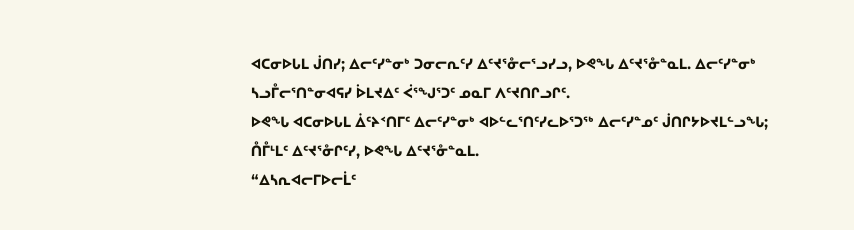ᐊᑕᓂᐅᒐᒪ ᒎᑎᓯ; ᐃᓕᑦᓯᓐᓂᒃ ᑐᓂᓕᕆᑦᓯ ᐃᑦᔪᕐᓁᓕᕐᓗᓯᓗ, ᐅᕙᖓ ᐃᑦᔪᕐᓁᓐᓇᒪ. ᐃᓕᑦᓯᓐᓂᒃ ᓴᓗᒤᓕᕐᑎᓐᓂᐊᕋᓯ ᐆᒪᔪᐃᑦ ᐹᕐᖑᕐᑐᑦ ᓄᓇᒥ ᐱᑦᔪᑎᒋᓗᒋᑦ.
ᐅᕙᖓ ᐊᑕᓂᐅᒐᒪ ᐄᑦᔨᑉᑎᒥᑦ ᐃᓕᑦᓯᓐᓂᒃ ᐊᐅᓪᓚᕐᑎᑦᓯᓚᐅᕐᑐᖅ ᐃᓕᑦᓯᓐᓄᑦ ᒎᑎᒋᔭᐅᔪᒪᓪᓗᖓ; ᑍᒤᒻᒪᑦ ᐃᑦᔪᕐᓁᒋᑦᓯ, ᐅᕙᖓ ᐃᑦᔪᕐᓁᓐᓇᒪ.
“ᐃᓴᕆᐊᓕᒥᐅᓕᒫᑦ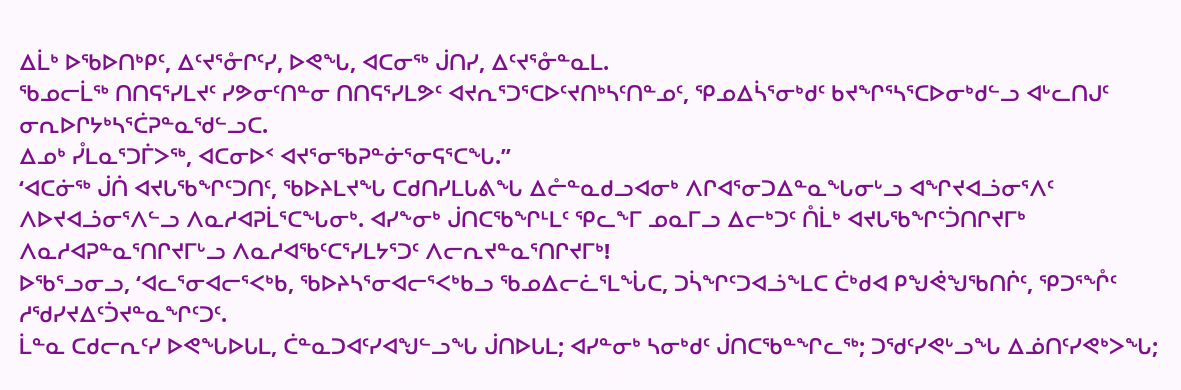ᐃᒫᒃ ᐅᖃᐅᑎᒃᑭᑦ, ᐃᑦᔪᕐᓁᒋᑦᓯ, ᐅᕙᖓ, ᐊᑕᓂᖅ ᒎᑎᓯ, ᐃᑦᔪᕐᓁᓐᓇᒪ.
ᖃᓄᓕᒫᖅ ᑎᑎᕋᕐᓯᒪᔪᑦ ᓯᕗᓂᑦᑎᓐᓂ ᑎᑎᕋᕐᓯᒪᕗᑦ ᐊᔪᕆᕐᑐᕐᑕᐅᑦᔪᑎᒃᓴᑦᑎᓐᓄᑦ, ᕿᓄᐃᓵᕐᓂᒃᑯᑦ ᑲᔪᖏᕐᓴᕐᑕᐅᓂᒃᑯᓪᓗ ᐊᒡᓚᑎᒍᑦ ᓂᕆᐅᒋᔭᒃᓴᕐᑖᕈᓐᓇᖁᓪᓗᑕ.
ᐃᓄᒃ ᓮᒪᓇᕐᑐᒦᐳᖅ, ᐊᑕᓂᐅᑉ ᐊᔪᕐᓂᖃᕈᓐᓃᕐᓂᕋᕐᑕᖓ.”
‘ᐊᑕᓃᖅ ᒎᑏ ᐊᔪᒐᖃᖏᑦᑐᑎᑦ, ᖃᐅᔨᒪᔪᖓ ᑕᑯᑎᓯᒪᒐᕕᖓ ᐃᓔᓐᓇᑯᓗᐊᓂᒃ ᐱᒋᐊᕐᓂᑐᐃᓐᓇᖓᓂᒡᓗ ᐊᖏᔪᐊᓘᓂᕐᐱᑦ ᐱᐅᔪᐊᓘᓂᕐᐱᓪᓗ ᐱᓇᓱᐊᕈᒫᕐᑕᖓᓂᒃ. ᐊᓯᖕᓂᒃ ᒎᑎᑕᖃᖏᒻᒪᑦ ᕿᓚᖕᒥ ᓄᓇᒥᓗ ᐃᓕᒃᑐᑦ ᑍᒫᒃ ᐊᔪᒐᖃᖏᑦᑑᑎᒋᔪᒥᒃ ᐱᓇᓱᐊᕈᓐᓇᕐᑎᒋᔪᒥᒡᓗ ᐱᓇᓱᐊᖃᑦᑕᕐᓯᒪᔭᕐᑐᑦ ᐱᓕᕆᔪᓐᓇᕐᑎᒋᔪᒥᒃ!
ᐅᖃᕐᓗᓂᓗ, ‘ᐊᓚᕐᓂᐊᓕᕐᐸᒃᑲ, ᖃᐅᔨᓴᕐᓂᐊᓕᕐᐸᒃᑲᓗ ᖃᓄᐃᓕᓛᕐᒪᖔᑕ, ᑐᓵᖏᑦᑐᐊᓘᖕᒪᑕ ᑖᒃᑯᐊ ᑭᖑᕚᖑᖃᑎᒌᑦ, ᕿᑐᕐᖎᑦ ᓱᖁᓯᔪᐃᑦᑑᔪᓐᓇᖏᑦᑐᑦ.
ᒫᓐᓇ ᑕᑯᓕᕆᑦᓯ ᐅᕙᖓᐅᒐᒪ, ᑖᓐᓇᑐᐊᑦᓯᐊᖑᓪᓗᖓ ᒎᑎᐅᒐᒪ; ᐊᓯᓐᓂᒃ ᓴᓂᒃᑯᑦ ᒎᑎᑕᖃᓐᖏᓚᖅ; ᑐᖁᑦᓯᕙᒡᓗᖓ ᐃᓅᑎᑦᓯᕙᒃᐳᖓ;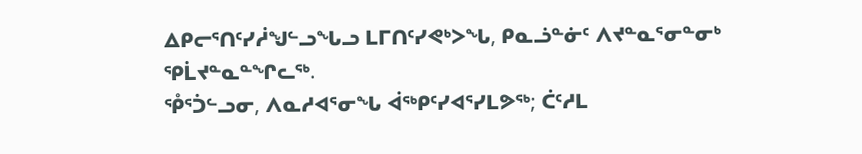ᐃᑭᓕᕐᑎᑦᓯᓲᖑᓪᓗᖓᓗ ᒪᒥᑎᑦᓯᕙᒃᐳᖓ, ᑭᓇᓘᓐᓃᑦ ᐱᔪᓐᓇᕐᓂᓐᓂᒃ ᕿᒫᔪᓐᓇᓐᖏᓚᖅ.
ᕾᕐᑑᓪᓗᓂ, ᐱᓇᓱᐊᕐᓂᖓ ᐋᖅᑭᑦᓯᐊᕐᓯᒪᕗᖅ; ᑖᑦᓱᒪ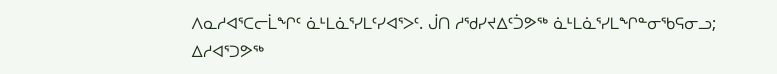ᐱᓇᓱᐊᕐᑕᓕᒫᖏᑦ ᓈᒻᒪᓈᕐᓯᒪᑦᓯᐊᕐᐳᑦ. ᒎᑎ ᓱᖁᓯᔪᐃᑦᑑᕗᖅ ᓈᒻᒪᓈᕐᓯᒪᖏᓐᓂᖃᕋᓂᓗ; ᐃᓱᐊᕐᑐᕗᖅ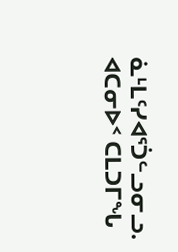ᓈᒻᒪᑦᓯᐊᕐᑑᓪᓗᓂᓗ.
ᐊᑕᓂᐅᑉ ᑕᒪᑐᒥᖓ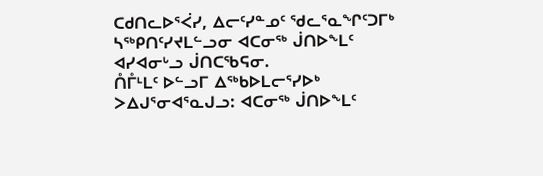ᑕᑯᑎᓚᐅᕐᐹᓯ, ᐃᓕᑦᓯᓐᓄᑦ ᖁᓚᕐᓇᖏᑦᑐᒥᒃ ᓴᖅᑭᑎᑦᓯᔪᒪᓪᓗᓂ ᐊᑕᓂᖅ ᒎᑎᐅᖕᒪᑦ ᐊᓯᐊᓂᒡᓗ ᒎᑎᑕᖃᕋᓂ.
ᑍᒤᒻᒪᑦ ᐅᓪᓗᒥ ᐃᖅᑲᐅᒪᓕᕐᓯᐅᒃ ᐳᐃᒍᕐᓂᐊᕐᓇᒍᓗ: ᐊᑕᓂᖅ ᒎᑎᐅᖕᒪᑦ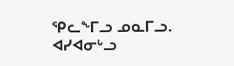ᕿᓚᖕᒥᓗ ᓄᓇᒥᓗ. ᐊᓯᐊᓂᒡᓗ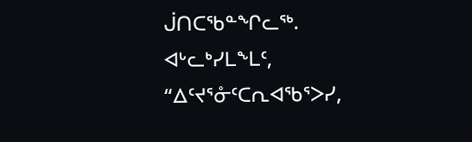ᒎᑎᑕᖃᓐᖏᓚᖅ.
ᐊᒡᓚᒃᓯᒪᖕᒪᑦ, “ᐃᑦᔪᕐᓁᑦᑕᕆᐊᖃᕐᐳᓯ,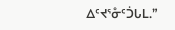ᐃᑦᔪᕐᓁᑦᑑᒐᒪ.”